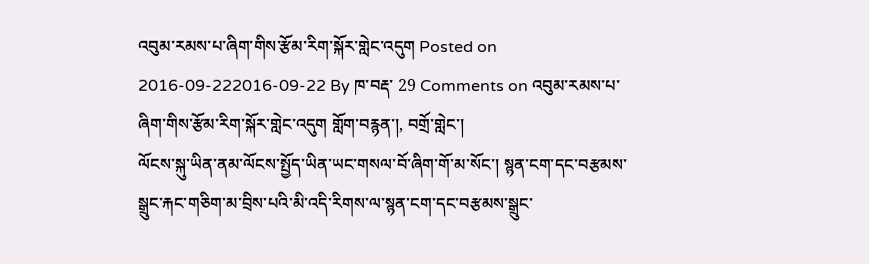འབུམ་རམས་པ་ཞིག་གིས་རྩོམ་རིག་སྐོར་གླེང་འདུག Posted on 2016-09-222016-09-22 By ཁ་བརྡ་ 29 Comments on འབུམ་རམས་པ་ཞིག་གིས་རྩོམ་རིག་སྐོར་གླེང་འདུག གློག་བརྙན་།, བགྲོ་གླེང་།
ལོངས་སྐུ་ཡིན་ནམ་ལོངས་སྤྱོད་ཡིན་ཡང་གསལ་བོ་ཞིག་གོ་མ་སོང་། སྙན་ངག་དང་བརྩམས་སྒྲུང་རྐང་གཅིག་མ་བྲིས་པའི་མི་འདི་རིགས་ལ་སྙན་ངག་དང་བརྩམས་སྒྲུང་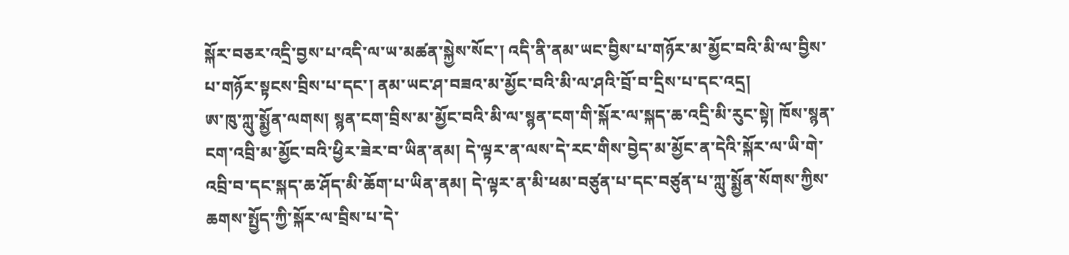སྐོར་བཅར་འདྲི་བྱས་པ་འདི་ལ་ཡ་མཚན་སྐྱེས་སོང་། འདི་ནི་ནམ་ཡང་བྱིས་པ་གཉོར་མ་མྱོང་བའི་མི་ལ་བྱིས་པ་གཉོར་སྟངས་བྲིས་པ་དང་། ནམ་ཡང་ཤ་བཟའ་མ་མྱོང་བའི་མི་ལ་ཤའི་བྲོ་བ་དྲིས་པ་དང་འདྲ།
ཨ་ཁུ་ཀླུ་སྨྱོན་ལགས། སྙན་ངག་བྲིས་མ་མྱོང་བའི་མི་ལ་སྙན་ངག་གི་སྐོར་ལ་སྐད་ཆ་འདྲི་མི་རུང་སྟེ། ཁོས་སྙན་ངག་འབྲི་མ་མྱོང་བའི་ཕྱིར་ཟེར་བ་ཡིན་ནམ། དེ་ལྟར་ན་ལས་དེ་རང་གིས་བྱེད་མ་མྱོང་ན་དེའི་སྐོར་ལ་ཡི་གེ་འབྲི་བ་དང་སྐད་ཆ་ཤོད་མི་ཆོག་པ་ཡིན་ནམ། དེ་ལྟར་ན་མི་ཕམ་བཙུན་པ་དང་བཙུན་པ་ཀླུ་སྨྱོན་སོགས་ཀྱིས་ཆགས་སྤྱོད་ཀྱི་སྐོར་ལ་བྲིས་པ་དེ་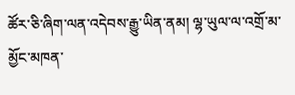ཚོར་ཅི་ཞིག་ལན་འདེབས་རྒྱུ་ཡིན་ནམ། ལྷ་ཡུལ་ལ་འགྲོ་མ་མྱོང་མཁན་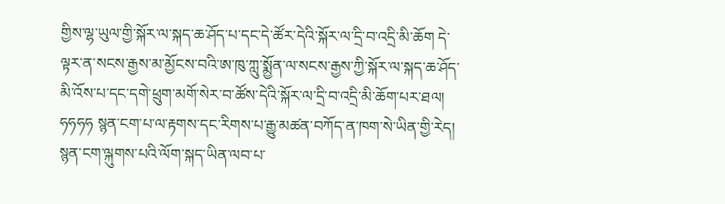གྱིས་ལྷ་ཡུལ་གྱི་སྐོར་ལ་སྐད་ཆ་ཤོད་པ་དང་དེ་ཚོར་དེའི་སྐོར་ལ་དྲི་བ་འདྲི་མི་ཆོག དེ་ལྟར་ན་སངས་རྒྱས་མ་མྱོངས་བའི་ཨ་ཁུ་ཀླུ་སྨྱོན་ལ་སངས་རྒྱས་ཀྱི་སྐོར་ལ་སྐད་ཆ་ཤོད་མི་འོས་པ་དང་དགེ་ཕྲུག་མགོ་སེར་བ་ཚོས་དེའི་སྐོར་ལ་དྲི་བ་འདྲི་མི་ཆོག་པར་ཐལ། ཧཧཧཧ སྙན་ངག་པ་ལ་རྟགས་དང་རིགས་པ་རྒྱུ་མཚན་བཀོད་ན་ཁག་སེ་ཡིན་གྱི་རེད།
སྙན་ངག་ལྐུགས་པའི་ལོག་སྐད་ཡིན་ལབ་པ་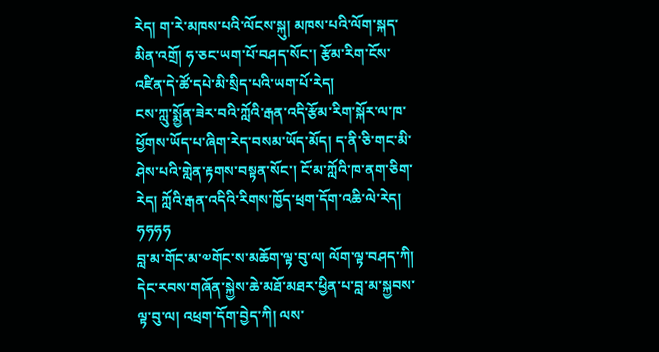རེད། ག་རེ་མཁས་པའི་ལོངས་སྐུ། མཁས་པའི་ལོག་སྐད་མིན་འགྲོ། ཧ་ཅང་ཡག་པོ་བཤད་སོང་། རྩོམ་རིག་ངོས་འཛིན་དེ་ཚོ་དཔེ་མི་སྲིད་པའི་ཡག་པོ་རེད།
ངས་ཀླུ་སྨྱོན་ཟེར་བའི་ཀློའི་རྒན་འདི་རྩོམ་རིག་སྐོར་ལ་ཁ་ཕྱོགས་ཡོད་པ་ཞིག་རེད་བསམ་ཡོད་མོད། ད་ནི་ཅི་གང་མི་ཤེས་པའི་གླེན་རྟགས་བསྟན་སོང་། ངོ་མ་ཀློའི་ཁ་ནག་ཅིག་རེད། ཀློའི་རྒན་འདིའི་རིགས་ཁྱོད་ཕྲག་དོག་འཆི་ལེ་རེད། ཧཧཧཧ
བླ་མ་གོང་མ་༧གོང་ས་མཆོག་ལྟ་བུ་ལ། ལོག་ལྟ་བཤད་ཀི། དེང་རབས་གཞོན་སྐྱེས་ཆེ་མཐོ་མཐར་ཕྱིན་པ་བླ་མ་སྐྱབས་ལྟ་བུ་ལ། འཕྲག་དོག་བྱེད་ཀི། ལས་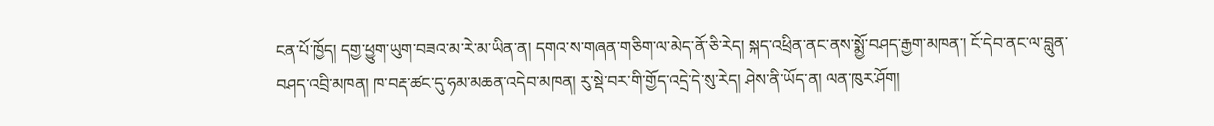ངན་པོ་ཁྱོད། དགྱ་ཕྱུག་ཡུག་བཟའ་མ་རེ་མ་ཡིན་ན། དགའ་ས་གཞན་གཅིག་ལ་མེད་ནོ་ཅི་རེད། སྐད་འཕྲིན་ནང་ནས་སྨྱོ་བཤད་རྒྱག་མཁན་། ངོ་དེབ་ནང་ལ་བླུན་བཤད་འབྲི་མཁན། ཁ་བརྡ་ཚང་དུ་ཧམ་མཆན་འདེབ་མཁན། རུ་སྡེ་བར་གི་གྱོད་འདྲེ་དེ་སུ་རེད། ཤེས་ནི་ཡོད་ན། ལན་ཁུར་ཤོག།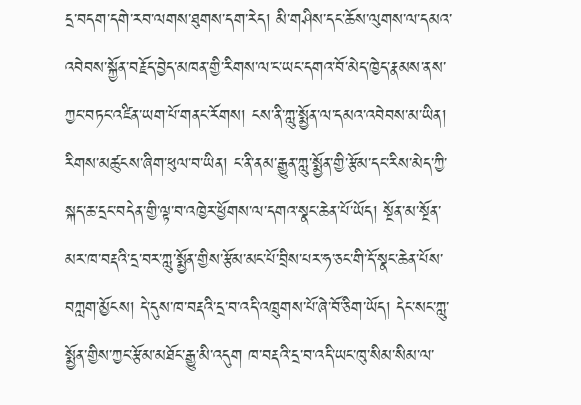དྲ་བདག་དགེ་རབ་ལགས་ཐུགས་དག་རེད། མི་གཤིས་དང་ཆོས་ལུགས་ལ་དམའ་འབེབས་སྐྱོན་བརྗོད་བྱེད་མཁན་གྱི་རིགས་ལ་ང་ཡང་དགའ་བོ་མེད་ཁྱེད་རྣམས་ནས་ཀྱང་བཏང་འཛིན་ཡག་པོ་གནང་རོགས། ངས་ནི་ཀླུ་སྨྱོན་ལ་དམའ་འབེབས་མ་ཡིན། རིགས་མཚུངས་ཞིག་ཕུལ་བ་ཡིན། ང་ནི་ནམ་རྒྱུན་ཀླུ་སྨྱོན་གྱི་རྩོམ་དང་རིས་མེད་ཀྱི་སྐད་ཆ་དྲང་བདེན་གྱི་ལྟ་བ་འཁྱེར་ཕྱོགས་ལ་དགའ་སྣང་ཆེན་པོ་ཡོད། སྔོན་མ་སྔོན་མར་ཁ་བརྡའི་དྲ་བར་ཀླུ་སྨྱོན་གྱིས་རྩོམ་མང་པོ་བྲིས་པར་ཧ་ཅང་གི་དོ་སྣང་ཆེན་པོས་བཀླག་མྱོངས། དེ་དུས་ཁ་བརྡའི་དྲ་བ་འདི་འཁྲུགས་པོ་ཞེ་བོ་ཅིག་ཡོད། དེང་སང་ཀླུ་སྨྱོན་གྱིས་ཀྱང་རྩོམ་མཐོང་རྒྱུ་མི་འདུག ཁ་བརྡའི་དྲ་བ་འདི་ཡང་ཁུ་སིམ་སིམ་ལ་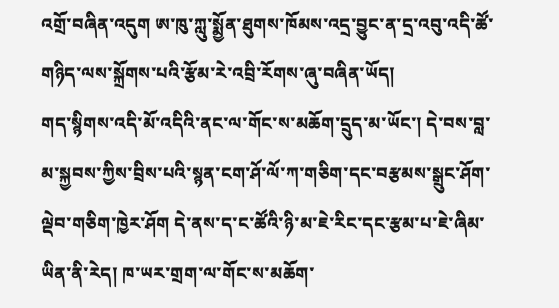འགྲོ་བཞིན་འདུག ཨ་ཁུ་ཀླུ་སྨྱོན་ཐུགས་ཁོམས་འདྲ་བྱུང་ན་དྲ་འབུ་འདི་ཚོ་གཉིད་ལས་སྐྲོགས་པའི་རྩོམ་རེ་འབྲི་རོགས་ཞུ་བཞིན་ཡོད།
གད་སྙིགས་འདི་མོ་འདིའི་ནང་ལ་གོང་ས་མཆོག་དྲུད་མ་ཡོང་། དེ་བས་བླ་མ་སྐྱབས་ཀྱིས་བྲིས་པའི་སྙན་ངག་ཤོ་ལོ་ཀ་གཅིག་དང་བརྩམས་སྒྲུང་ཤོག་ལྡེབ་གཅིག་ཁྱེར་ཤོག དེ་ནས་ད་ང་ཚོའི་ཉི་མ་ཇེ་རིང་དང་རྩམ་པ་ཇེ་ཞིམ་ཡིན་ནི་རེད། ཁ་ཡར་གྲག་ལ་གོང་ས་མཆོག་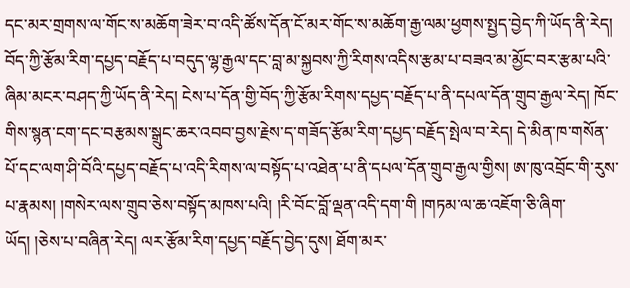དང་མར་གྲགས་ལ་གོང་ས་མཆོག་ཟེར་བ་འདི་ཚོས་དོན་ངོ་མར་གོང་ས་མཆོག་རྒྱ་ལམ་ཕྱགས་སྤྱད་བྱེད་ཀི་ཡོད་ནི་རེད།
བོད་ཀྱི་རྩོམ་རིག་དཔྱད་བརྗོད་པ་བདུད་ལྷ་རྒྱལ་དང་བླ་མ་སྐྱབས་ཀྱི་རིགས་འདིས་རྩམ་པ་བཟའ་མ་མྱོང་བར་རྩམ་པའི་ཞིམ་མངར་བཤད་ཀྱི་ཡོད་ནི་རེད། ངེས་པ་དོན་གྱི་བོད་ཀྱི་རྩོམ་རིགས་དཔྱད་བརྗོད་པ་ནི་དཔལ་དོན་གྲུབ་རྒྱལ་རེད། ཁོང་གིས་སྙན་ངག་དང་བརྩམས་སྒྲུང་ཆར་འབབ་བྱས་རྗེས་ད་གཟོད་རྩོམ་རིག་དཔྱད་བརྗོད་སྤེལ་བ་རེད། དེ་མིན་ཁ་གསོན་པོ་དང་ལག་ཤི་བོའི་དཔྱད་བརྗོད་པ་འདི་རིགས་ལ་བསྟོད་པ་འཐེན་པ་ནི་དཔལ་དོན་གྲུབ་རྒྱལ་གྱིས། ཨ་ཁུ་འབྲོང་གི་རུས་པ་རྣམས། །གསེར་ལས་གྲུབ་ཅེས་བསྟོད་མཁས་པའི། །རི་བོང་བློ་ལྡན་འདི་དག་གི །གཏམ་ལ་ཆ་འཇོག་ཅི་ཞིག་ཡོད། །ཅེས་པ་བཞིན་རེད། ལར་རྩོམ་རིག་དཔྱད་བརྗོད་བྱེད་དུས། ཐོག་མར་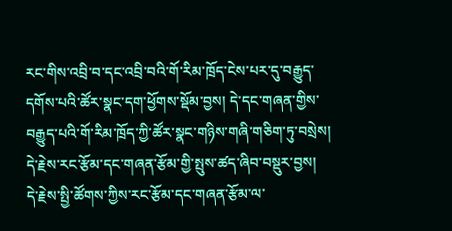རང་གིས་འབྲི་བ་དང་འབྲི་བའི་གོ་རིམ་ཁྲོད་ངེས་པར་དུ་བརྒྱུད་དགོས་པའི་ཚོར་སྣང་དག་ཕྱོགས་སྡོམ་བྱས། དེ་དང་གཞན་གྱིས་བརྒྱུད་པའི་གོ་རིམ་ཁྲོད་ཀྱི་ཚོར་སྣང་གཉིས་གཞི་གཅིག་ཏུ་བསྲེས། དེ་རྗེས་རང་རྩོམ་དང་གཞན་རྩོམ་གྱི་སྤུས་ཚད་ཞིབ་བསྡུར་བྱས། དེ་རྗེས་སྤྱི་ཚོགས་ཀྱིས་རང་རྩོམ་དང་གཞན་རྩོམ་ལ་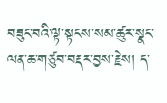བཟུང་བའི་ལྟ་སྟངས་སམ་ཚུར་སྣང་ལན་ཆ་གཙུབ་བརྡར་བྱས་རྗེས། ད་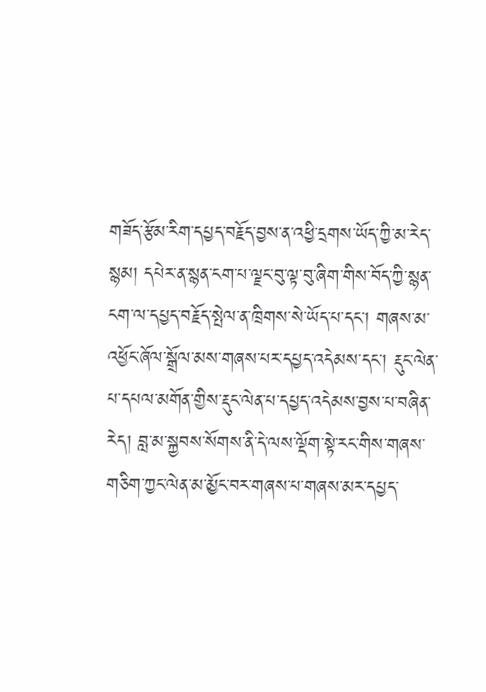གཟོད་རྩོམ་རིག་དཔྱད་བརྗོད་བྱས་ན་འཕྱི་དྲགས་ཡོད་ཀྱི་མ་རེད་སྙམ། དཔེར་ན་སྙན་ངག་པ་ལྗང་བུ་ལྟ་བུ་ཞིག་གིས་བོད་ཀྱི་སྙན་ངག་ལ་དཔྱད་བརྗོད་སྤེལ་ན་ཁྲིགས་སེ་ཡོད་པ་དང་། གཞས་མ་འཕྱོང་ཞོལ་སྒྲོལ་མས་གཞས་པར་དཔྱད་འདེམས་དང་། རྡུང་ལེན་པ་དཔལ་མགོན་གྱིས་རྡུང་ལེན་པ་དཔྱད་འདེམས་བྱས་པ་བཞིན་རེད། བླ་མ་སྐྱབས་སོགས་ནི་དེ་ལས་ལྡོག་སྟེ་རང་གིས་གཞས་གཅིག་ཀྱང་ལེན་མ་མྱོང་བར་གཞས་པ་གཞས་མར་དཔྱད་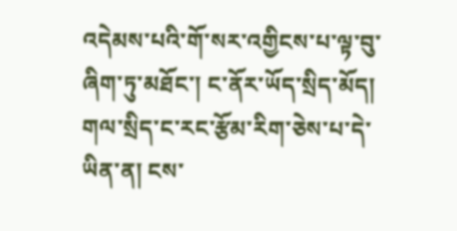འདེམས་པའི་གོ་སར་འགྱིངས་པ་ལྟ་བུ་ཞིག་ཏུ་མཐོང་། ང་ནོར་ཡོད་སྲིད་མོད། གལ་སྲིད་ང་རང་རྩོམ་རིག་ཅེས་པ་དེ་ཡིན་ན། ངས་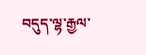བདུད་ལྷ་རྒྱལ་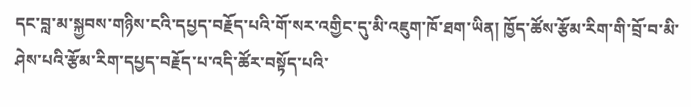དང་བླ་མ་སྐྱབས་གཉིས་ངའི་དཔྱད་བརྗོད་པའི་གོ་སར་འགྱིང་དུ་མི་འཇུག་ཁོ་ཐག་ཡིན། ཁྱོད་ཚོས་རྩོམ་རིག་གི་བྲོ་བ་མི་ཤེས་པའི་རྩོམ་རིག་དཔྱད་བརྗོད་པ་འདི་ཚོར་བསྟོད་པའི་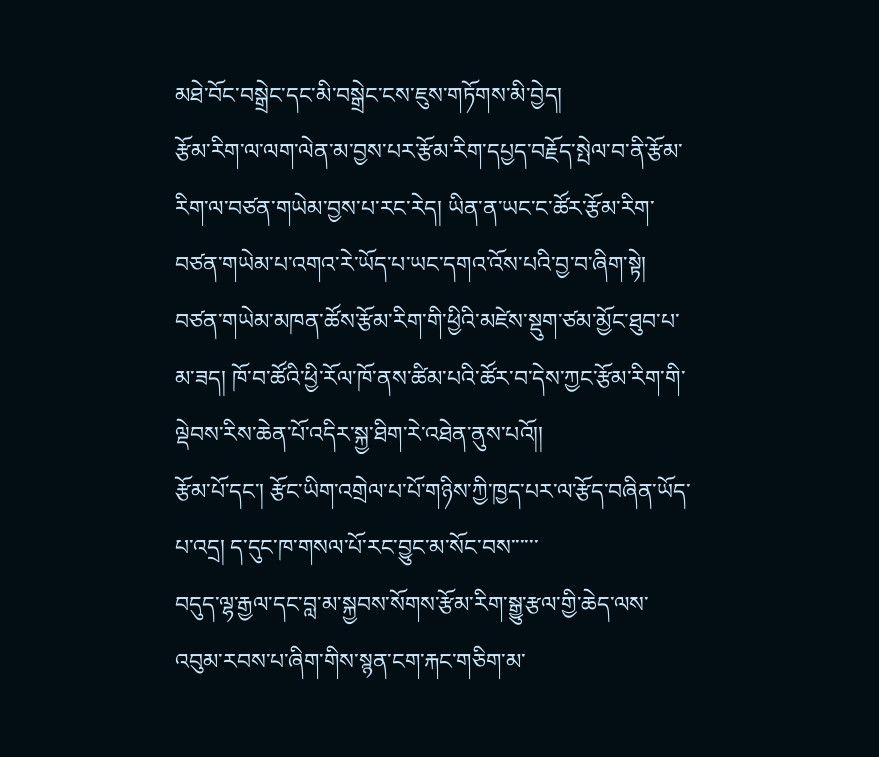མཐེ་བོང་བསྒྲེང་དང་མི་བསྒྲེང་ངས་ཇུས་གཏོགས་མི་བྱེད།
རྩོམ་རིག་ལ་ལག་ལེན་མ་བྱས་པར་རྩོམ་རིག་དཔྱད་བརྗོད་སྤེལ་བ་ནི་རྩོམ་རིག་ལ་བཙན་གཡེམ་བྱས་པ་རང་རེད། ཡིན་ན་ཡང་ང་ཚོར་རྩོམ་རིག་བཙན་གཡེམ་པ་འགའ་རེ་ཡོད་པ་ཡང་དགའ་འོས་པའི་བྱ་བ་ཞིག་སྟེ། བཙན་གཡེམ་མཁན་ཚོས་རྩོམ་རིག་གི་ཕྱིའི་མཛེས་སྡུག་ཙམ་མྱོང་ཐུབ་པ་མ་ཟད། ཁོ་བ་ཚོའི་ཕྱི་རོལ་ཁོ་ནས་ཚིམ་པའི་ཚོར་བ་དེས་ཀྱང་རྩོམ་རིག་གི་ལྡེབས་རིས་ཆེན་པོ་འདིར་སྐྱ་ཐིག་རེ་འཐེན་ནུས་པའོ།།
རྩོམ་པོ་དང་། རྩོང་ཡིག་འགྲེལ་པ་པོ་གཉིས་ཀྱི་ཁྱད་པར་ལ་རྩོད་བཞིན་ཡོད་པ་འདྲ། ད་དུང་ཁ་གསལ་པོ་རང་བྱུང་མ་སོང་བས་་་་་་
བདུད་ལྷ་རྒྱལ་དང་བླ་མ་སྐྱབས་སོགས་རྩོམ་རིག་སྒྱུ་རྩལ་གྱི་ཆེད་ལས་འབུམ་རབས་པ་ཞིག་གིས་སྙན་ངག་རྐང་གཅིག་མ་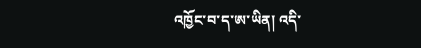འཁྱོང་བ་ད་ཨ་ཡིན། འདི་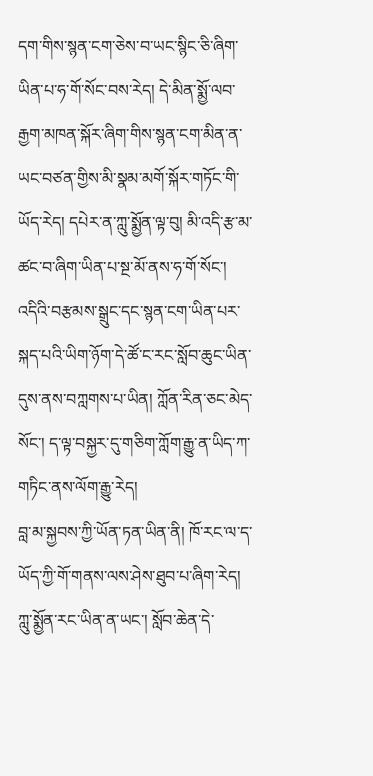དག་གིས་སྙན་ངག་ཅེས་བ་ཡང་སྙིང་ཅི་ཞིག་ཡིན་པ་ཧ་གོ་སོང་བས་རེད། དེ་མིན་སྨྱོ་ལབ་རྒྱག་མཁན་སྐོར་ཞིག་གིས་སྙན་ངག་མིན་ན་ཡང་བཙན་གྱིས་མི་སྣམ་མགོ་སྐོར་གཏོང་གི་ཡོད་རེད། དཔེར་ན་ཀླུ་སྨྱོན་ལྟ་བུ། མི་འདི་རྩ་མ་ཚང་བ་ཞིག་ཡིན་པ་སྔ་མོ་ནས་ཧ་གོ་སོང་། འདིའི་བརྩམས་སྒྲུང་དང་སྙན་ངག་ཡིན་པར་སྐད་པའི་ཡིག་ཉོག་དེ་ཚོ་ང་རང་སློབ་ཆུང་ཡིན་དུས་ནས་བཀླགས་པ་ཡིན། ཀློན་རིན་ཅང་མེད་སོང་། ད་ལྟ་བསྐྱར་དུ་གཅིག་ཀློག་རྒྱུ་ན་ཡིད་ཀ་གཏིང་ནས་ལོག་རྒྱུ་རེད།
བླ་མ་སྐྱབས་ཀྱི་ཡོན་ཏན་ཡིན་ནི། ཁོ་རང་ལ་ད་ཡོད་ཀྱི་གོ་གནས་ལས་ཤེས་ཐུབ་པ་ཞིག་རེད། ཀླུ་སྨྱོན་རང་ཡིན་ན་ཡང་། སློབ་ཆེན་དེ་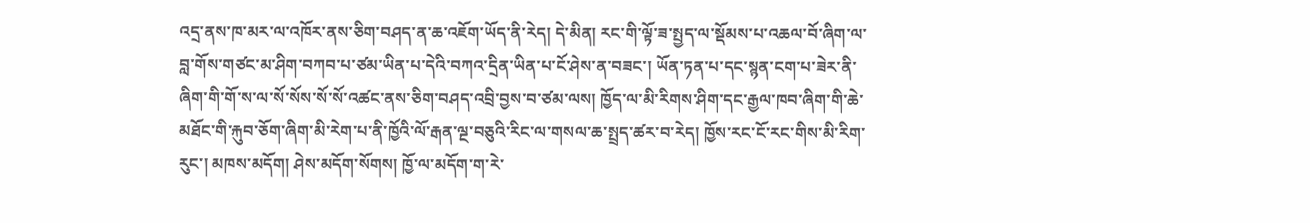འདྲ་ནས་ཁ་མར་ལ་འཁོར་ནས་ཅིག་བཤད་ན་ཆ་འཇོག་ཡོད་ནི་རེད། དེ་མིན། རང་གི་ལྟོ་ཟ་སྤྱད་ལ་སྡོམས་པ་འཆལ་བོ་ཞིག་ལ་བླ་གོས་གཙང་མ་ཤིག་བཀབ་པ་ཙམ་ཡིན་པ་དེའི་བཀའ་དྲིན་ཡིན་པ་ངོ་ཤེས་ན་བཟང་། ཡོན་ཏན་པ་དང་སྙན་ངག་པ་ཟེར་ནི་ཞིག་གི་གོ་ས་ལ་སོ་སོས་སོ་སོ་འཚང་ནས་ཅིག་བཤད་འབྲི་བྱས་བ་ཙམ་ལས། ཁྱོད་ལ་མི་རིགས་ཤིག་དང་རྒྱལ་ཁབ་ཞིག་གི་ཆེ་མཐོང་གི་རྐུབ་ཅོག་ཞིག་མི་རེག་པ་ནི་ཁྱོའི་ལོ་རྒན་ལྔ་བཅུའི་རིང་ལ་གསལ་ཆ་སྤྲད་ཚར་བ་རེད། ཁྱོས་རང་ངོ་རང་གིས་མི་རིག་རུང་། མཁས་མདོག། ཤེས་མདོག་སོགས། ཁྱོ་ལ་མདོག་ག་རེ་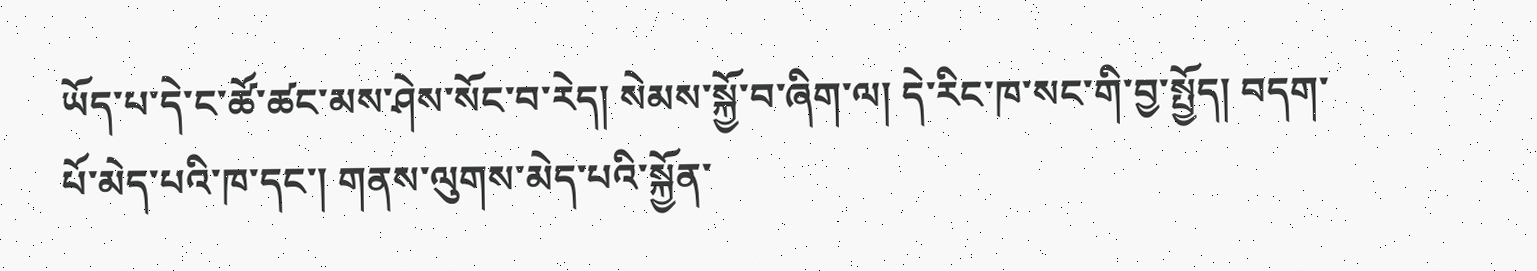ཡོད་པ་དེ་ང་ཚོ་ཚང་མས་ཤེས་སོང་བ་རེད། སེམས་སྐྱོ་བ་ཞིག་ལ། དེ་རིང་ཁ་སང་གི་བྱ་སྤྱོད། བདག་པོ་མེད་པའི་ཁ་དང་། གནས་ལུགས་མེད་པའི་སྐྱོན་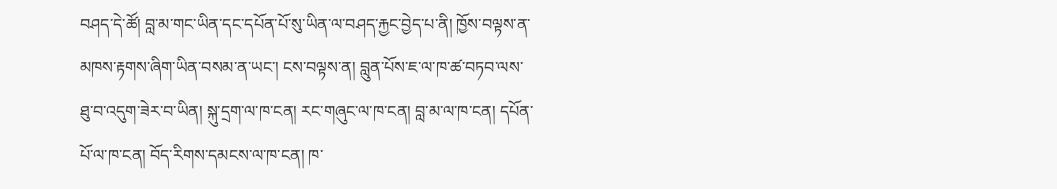བཤད་དེ་ཚོ། བླ་མ་གང་ཡིན་དང་དཔོན་པོ་སུ་ཡིན་ལ་བཤད་རྐྱང་བྱེད་པ་ནི། ཁྱོས་བལྟས་ན་མཁས་རྟགས་ཞིག་ཡིན་བསམ་ན་ཡང་། ངས་བལྟས་ན། བླུན་པོས་ཇ་ལ་ཁ་ཚ་བཏབ་ལས་ཐུ་བ་འདུག་ཟེར་བ་ཡིན། སྐུ་དྲག་ལ་ཁ་ངན། རང་གཞུང་ལ་ཁ་ངན། བླ་མ་ལ་ཁ་ངན། དཔོན་པོ་ལ་ཁ་ངན། བོད་རིགས་དམངས་ལ་ཁ་ངན། ཁ་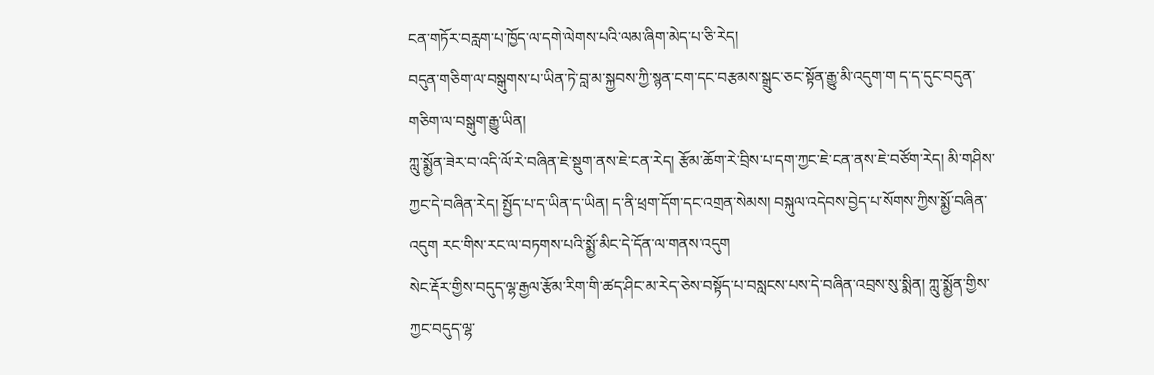ངན་གཏོར་བརླག་པ་ཁྱོད་ལ་དགེ་ལེགས་པའི་ལམ་ཞིག་མེད་པ་ཅི་ཪེད།
བདུན་གཅིག་ལ་བསྒུགས་པ་ཡིན་ཏེ་བླ་མ་སྐྱབས་ཀྱི་སྙན་ངག་དང་བརྩམས་སྒྲུང་ཅང་སྟོན་རྒྱུ་མི་འདུག་ག ད་ད་དུང་བདུན་གཅིག་ལ་བསྒུག་རྒྱུ་ཡིན།
ཀླུ་སྨྱོན་ཟེར་བ་འདི་ལོ་རེ་བཞིན་ཇེ་སྡུག་ནས་ཇེ་ངན་རེད། རྩོམ་ཆོག་རེ་བྲིས་པ་དག་ཀྱང་ཇེ་ངན་ནས་ཇེ་བཙོག་རེད། མི་གཤིས་ཀྱང་དེ་བཞིན་རེད། སྤྱོད་པ་ད་ཡིན་ད་ཡིན། ད་ནི་ཕྲག་དོག་དང་འགྲན་སེམས། བསྐུལ་འདེབས་བྱེད་པ་སོགས་ཀྱིས་སྨྱོ་བཞིན་འདུག རང་གིས་རང་ལ་བཏགས་པའི་སྨྱོ་མིང་དེ་དོན་ལ་གནས་འདུག
སེང་རྡོར་གྱིས་བདུད་ལྷ་རྒྱལ་རྩོམ་རིག་གི་ཚད་ཤིང་མ་རེད་ཅེས་བསྟོད་པ་བསླངས་པས་དེ་བཞིན་འབྲས་སུ་སྨིན། ཀླུ་སྨྱོན་གྱིས་ཀྱང་བདུད་ལྷ་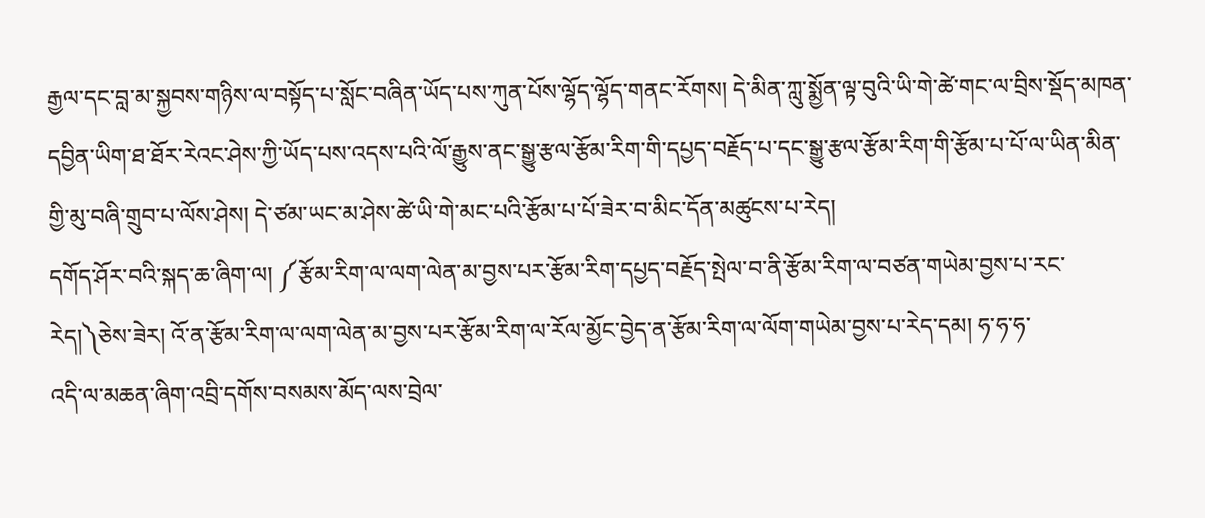རྒྱལ་དང་བླ་མ་སྐྱབས་གཉིས་ལ་བསྟོད་པ་སློང་བཞིན་ཡོད་པས་ཀུན་པོས་ལྷོད་ལྷོད་གནང་རོགས། དེ་མིན་ཀླུ་སྨྱོན་ལྟ་བུའི་ཡི་གེ་ཚེ་གང་ལ་བྲིས་སྡོད་མཁན་དབྱིན་ཡིག་ཐ་ཐོར་རེའང་ཤེས་ཀྱི་ཡོད་པས་འདས་པའི་ལོ་རྒྱུས་ནང་སྒྱུ་རྩལ་རྩོམ་རིག་གི་དཔྱད་བརྗོད་པ་དང་སྒྱུ་རྩལ་རྩོམ་རིག་གི་རྩོམ་པ་པོ་ལ་ཡིན་མིན་གྱི་མུ་བཞི་གྲུབ་པ་ལོས་ཤེས། དེ་ཙམ་ཡང་མ་ཤེས་ཚེ་ཡི་གེ་མང་པའི་རྩོམ་པ་པོ་ཟེར་བ་མིང་དོན་མཚུངས་པ་རེད།
དགོད་ཤོར་བའི་སྐད་ཆ་ཞིག་ལ། ༼རྩོམ་རིག་ལ་ལག་ལེན་མ་བྱས་པར་རྩོམ་རིག་དཔྱད་བརྗོད་སྤེལ་བ་ནི་རྩོམ་རིག་ལ་བཙན་གཡེམ་བྱས་པ་རང་རེད།༽ཅེས་ཟེར། འོ་ན་རྩོམ་རིག་ལ་ལག་ལེན་མ་བྱས་པར་རྩོམ་རིག་ལ་རོལ་མྱོང་བྱེད་ན་རྩོམ་རིག་ལ་ལོག་གཡེམ་བྱས་པ་རེད་དམ། ཧ་ཧ་ཧ་
འདི་ལ་མཆན་ཞིག་འབྲི་དགོས་བསམས་མོད་ལས་བྲེལ་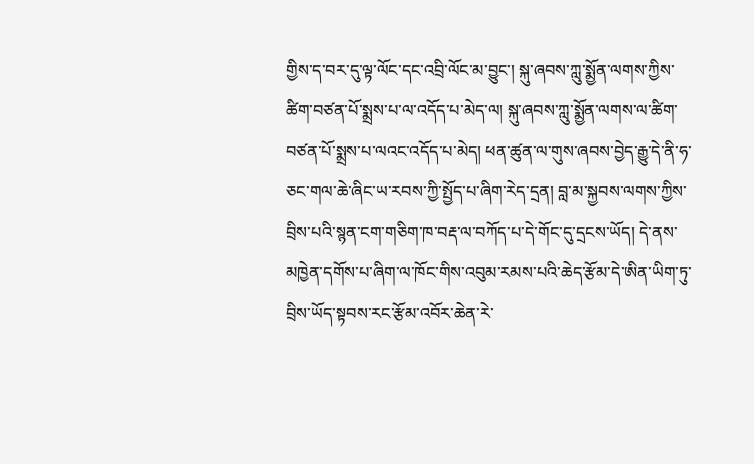གྱིས་ད་བར་དུ་ལྟ་ལོང་དང་འབྲི་ལོང་མ་བྱུང་། སྐུ་ཞབས་ཀླུ་སྨྱོན་ལགས་ཀྱིས་ཚིག་བཙན་པོ་སྨྲས་པ་ལ་འདོད་པ་མེད་ལ། སྐུ་ཞབས་ཀླུ་སྨྱོན་ལགས་ལ་ཚིག་བཙན་པོ་སྨྲས་པ་ལའང་འདོད་པ་མེད། ཕན་ཚུན་ལ་གུས་ཞབས་བྱེད་རྒྱུ་དེ་ནི་ཧ་ཅང་གལ་ཆེ་ཞིང་ཡ་རབས་ཀྱི་སྤྱོད་པ་ཞིག་རེད་དྲན། བླ་མ་སྐྱབས་ལགས་ཀྱིས་བྲིས་པའི་སྙན་ངག་གཅིག་ཁ་བརྡ་ལ་བཀོད་པ་དེ་གོང་དུ་དྲངས་ཡོད། དེ་ནས་མཁྱེན་དགོས་པ་ཞིག་ལ་ཁོང་གིས་འབུམ་རམས་པའི་ཆེད་རྩོམ་དེ་ཨིན་ཡིག་ཏུ་བྲིས་ཡོད་སྟབས་རང་རྩོམ་འབོར་ཆེན་རེ་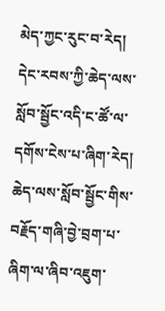མེད་ཀྱང་རུང་བ་རེད། དེང་རབས་ཀྱི་ཆེད་ལས་སློབ་སྦྱོང་འདི་ང་ཚོ་ལ་དགོས་ངེས་པ་ཞིག་རེད། ཆེད་ལས་སློབ་སྦྱོང་གིས་བརྗོད་གཞི་བྱེ་བྲག་པ་ཞིག་ལ་ཞིབ་འཇུག་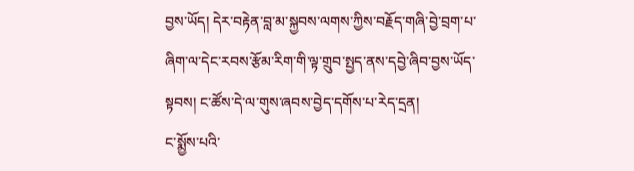བྱས་ཡོད། དེར་བརྟེན་བླ་མ་སྐྱབས་ལགས་ཀྱིས་བརྗོད་གཞི་བྱེ་བྲག་པ་ཞིག་ལ་དེང་རབས་རྩོམ་རིག་གི་ལྟ་གྲུབ་སྤྱད་ནས་དབྱེ་ཞིབ་བྱས་ཡོད་སྟབས། ང་ཚོས་དེ་ལ་གུས་ཞབས་བྱེད་དགོས་པ་རེད་དྲན།
ང་སྨྱོས་པའི་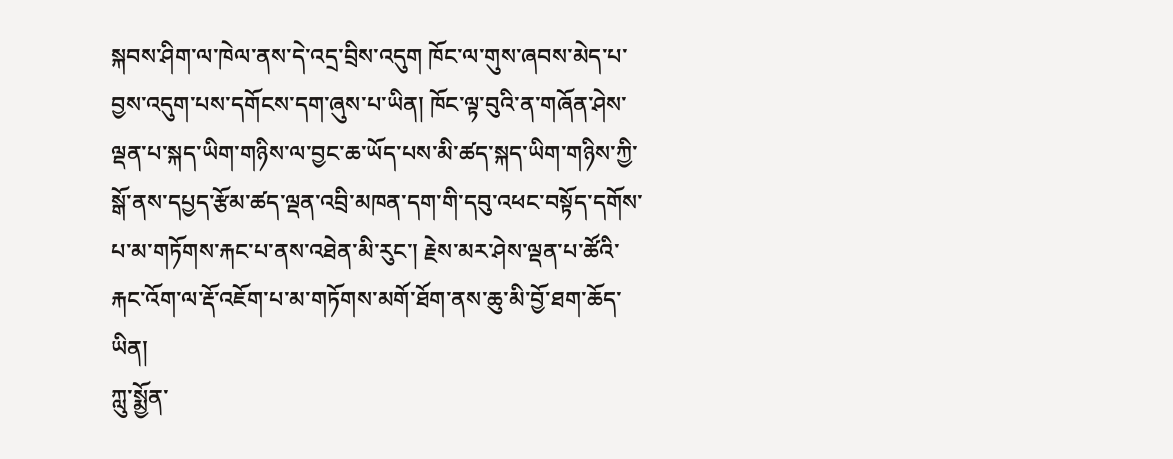སྐབས་ཤིག་ལ་ཁེལ་ནས་དེ་འདྲ་བྲིས་འདུག ཁོང་ལ་གུས་ཞབས་མེད་པ་བྱས་འདུག་པས་དགོངས་དག་ཞུས་པ་ཡིན། ཁོང་ལྟ་བུའི་ན་གཞོན་ཤེས་ལྡན་པ་སྐད་ཡིག་གཉིས་ལ་བྱང་ཆ་ཡོད་པས་མི་ཚད་སྐད་ཡིག་གཉིས་ཀྱི་སྒོ་ནས་དཔྱད་རྩོམ་ཚད་ལྡན་འབྲི་མཁན་དག་གི་དབུ་འཕང་བསྟོད་དགོས་པ་མ་གཏོགས་རྐང་པ་ནས་འཐེན་མི་རུང་། རྗེས་མར་ཤེས་ལྡན་པ་ཚོའི་རྐང་འོག་ལ་རྡོ་འཇོག་པ་མ་གཏོགས་མགོ་ཐོག་ནས་ཆུ་མི་བྱོ་ཐག་ཆོད་ཡིན།
ཀླུ་སྨྱོན་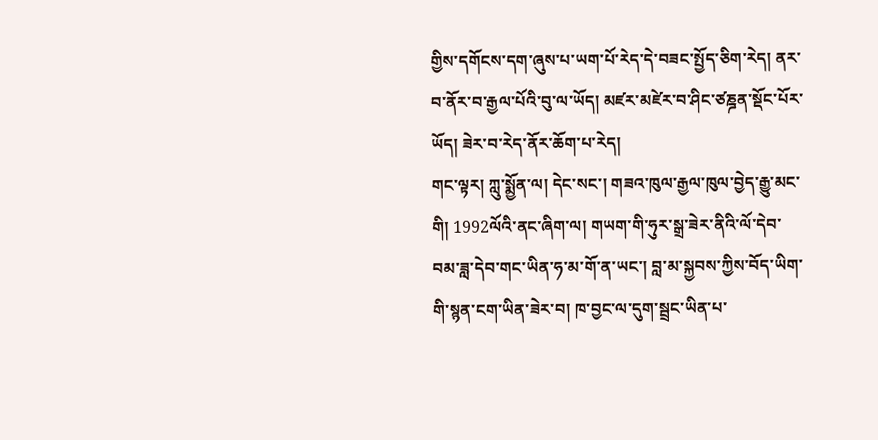གྱིས་དགོངས་དག་ཞུས་པ་ཡག་པོ་རེད་དེ་བཟང་སྤྱོད་ཅིག་རེད། ནར་བ་ནོར་བ་རྒྱལ་པོའི་བུ་ལ་ཡོད། མཛར་མཛེར་བ་ཤིང་ཙཎྜན་སྡོང་པོར་ཡོད། ཟེར་བ་རེད་ནོར་ཆོག་པ་རེད།
གང་ལྟར། ཀླུ་སྨྱོན་ལ། དེང་སང་། གཟའ་ཁུལ་རྒྱལ་ཁུལ་བྱེད་རྒྱུ་མང་གི། 1992ལོའི་ནང་ཞིག་ལ། གཡག་གི་ཧུར་སྒྲ་ཟེར་ནིའི་ལོ་དེབ་བམ་ཟླ་དེབ་གང་ཡིན་ཧ་མ་གོ་ན་ཡང་། བླ་མ་སྐྱབས་ཀྱིས་བོད་ཡིག་གི་སྙན་ངག་ཡིན་ཟེར་བ། ཁ་བྱང་ལ་དུག་སྦྲང་ཡིན་པ་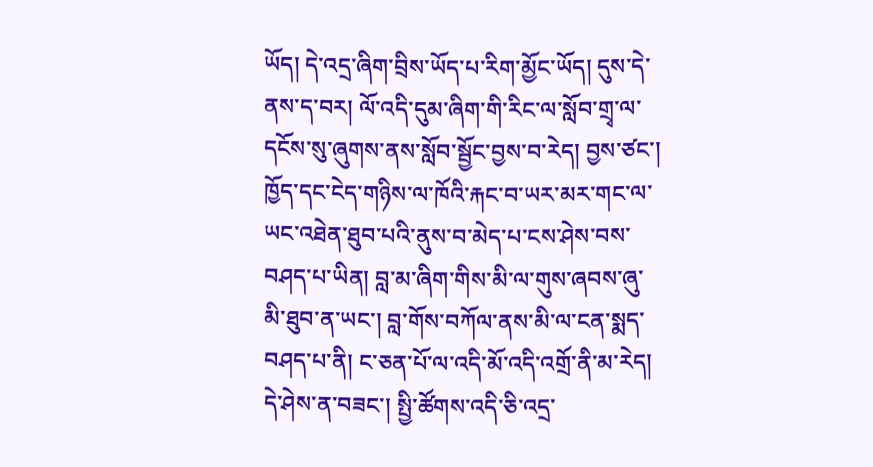ཡོད། དེ་འདྲ་ཞིག་བྲིས་ཡོད་པ་རིག་མྱོང་ཡོད། དུས་དེ་ནས་ད་བར། ལོ་འདི་དུམ་ཞིག་གི་རིང་ལ་སློབ་གྲྭ་ལ་དངོས་སུ་ཞུགས་ནས་སློབ་སྦྱོང་བྱས་བ་རེད། བྱས་ཙང་། ཁྱོད་དང་ངེད་གཉིས་ལ་ཁོའི་རྐང་བ་ཡར་མར་གང་ལ་ཡང་འཐེན་ཐུབ་པའི་ནུས་བ་མེད་པ་ངས་ཤེས་བས་བཤད་པ་ཡིན། བླ་མ་ཞིག་གིས་མི་ལ་གུས་ཞབས་ཞུ་མི་ཐུབ་ན་ཡང་། བླ་གོས་བཀོལ་ནས་མི་ལ་ངན་སྨད་བཤད་པ་ནི། ང་ཅན་པོ་ལ་འདི་མོ་འདི་འགྲོ་ནི་མ་རེད། དེ་ཤེས་ན་བཟང་། སྤྱི་ཚོགས་འདི་ཅི་འདྲ་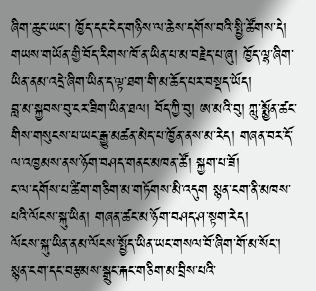ཞིག་ཆུང་ཡང་། ཁྱོད་དང་ངེད་གཉིས་ལ་ཆེས་དགོས་བའི་སྤྱི་ཚོགས་དེ། གཡས་གཡོན་གྱི་བོད་རིགས་ཁོ་ན་ཡིན་པ་མ་བརྗེད་པ་ཞུ། ཁྱོད་ལྷ་ཞིག་ཡིན་ནམ་འདྲེ་ཞིག་ཡིན་ད་ལྟ་ཐག་གི་མ་ཆོད་པར་བསྡད་ཡོད།
བླ་མ་སྐྱབས་བུ་ངར་ཟིག་ཡིན་ཐལ། བོད་ཀྱི་བུ། ཨ་མའི་བུ། ཀླུ་སྨྱོན་ཚང་གིས་གསུངས་པ་ཡང་རྒྱུ་མཚན་མེད་པ་ཁྱོན་ནས་མ་རེད། གཞན་བར་དོ་ལ་འཁྱམས་ནས་ཉོག་བཤད་གནང་མཁན་ཚོ། སྐྱག་པ་ཟོ།
ང་ལ་དགོས་པ་ཚིག་གཅིག་མ་གཏོགས་མི་འདུག སྙན་ངག་ནི་མཁས་པའི་ལོངས་སྐུ་ཡིན། གཞན་ཚང་མ་ཉོག་བཤད་ཤ་སྟག་རེད།
ལོངས་སྐུ་ཡིན་ནམ་ལོངས་སྤྱོད་ཡིན་ཡང་གསལ་བོ་ཞིག་གོ་མ་སོང་། སྙན་ངག་དང་བརྩམས་སྒྲུང་རྐང་གཅིག་མ་བྲིས་པའི་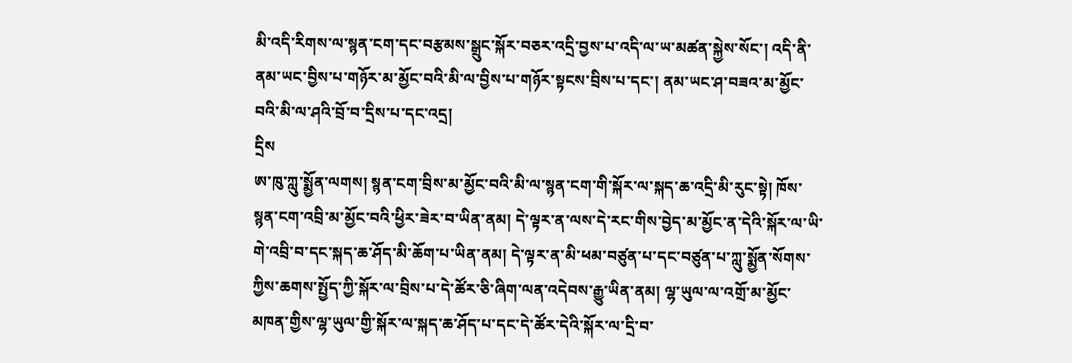མི་འདི་རིགས་ལ་སྙན་ངག་དང་བརྩམས་སྒྲུང་སྐོར་བཅར་འདྲི་བྱས་པ་འདི་ལ་ཡ་མཚན་སྐྱེས་སོང་། འདི་ནི་ནམ་ཡང་བྱིས་པ་གཉོར་མ་མྱོང་བའི་མི་ལ་བྱིས་པ་གཉོར་སྟངས་བྲིས་པ་དང་། ནམ་ཡང་ཤ་བཟའ་མ་མྱོང་བའི་མི་ལ་ཤའི་བྲོ་བ་དྲིས་པ་དང་འདྲ།
དྲིས
ཨ་ཁུ་ཀླུ་སྨྱོན་ལགས། སྙན་ངག་བྲིས་མ་མྱོང་བའི་མི་ལ་སྙན་ངག་གི་སྐོར་ལ་སྐད་ཆ་འདྲི་མི་རུང་སྟེ། ཁོས་སྙན་ངག་འབྲི་མ་མྱོང་བའི་ཕྱིར་ཟེར་བ་ཡིན་ནམ། དེ་ལྟར་ན་ལས་དེ་རང་གིས་བྱེད་མ་མྱོང་ན་དེའི་སྐོར་ལ་ཡི་གེ་འབྲི་བ་དང་སྐད་ཆ་ཤོད་མི་ཆོག་པ་ཡིན་ནམ། དེ་ལྟར་ན་མི་ཕམ་བཙུན་པ་དང་བཙུན་པ་ཀླུ་སྨྱོན་སོགས་ཀྱིས་ཆགས་སྤྱོད་ཀྱི་སྐོར་ལ་བྲིས་པ་དེ་ཚོར་ཅི་ཞིག་ལན་འདེབས་རྒྱུ་ཡིན་ནམ། ལྷ་ཡུལ་ལ་འགྲོ་མ་མྱོང་མཁན་གྱིས་ལྷ་ཡུལ་གྱི་སྐོར་ལ་སྐད་ཆ་ཤོད་པ་དང་དེ་ཚོར་དེའི་སྐོར་ལ་དྲི་བ་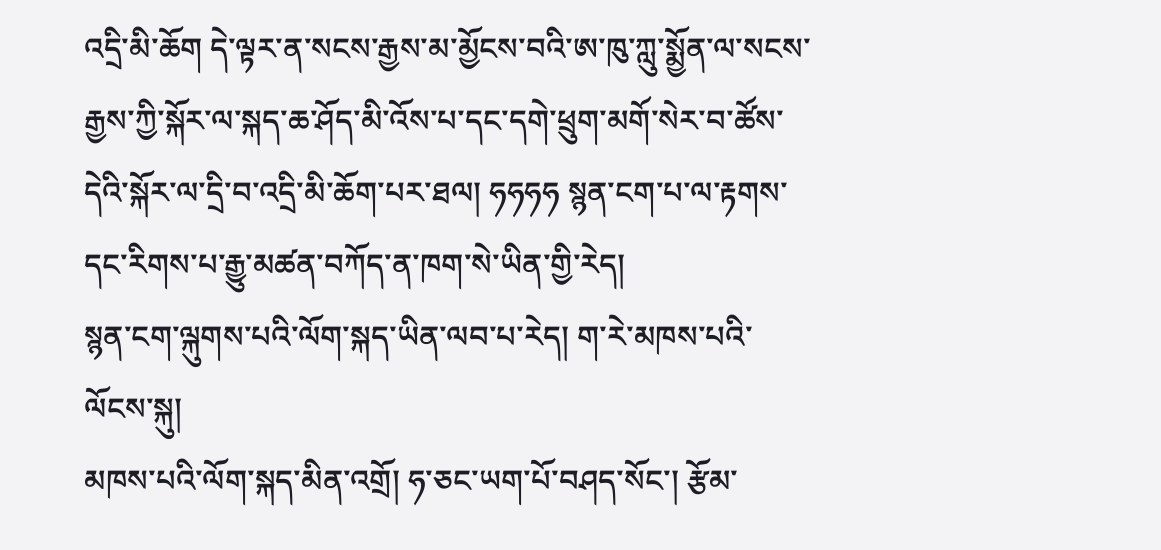འདྲི་མི་ཆོག དེ་ལྟར་ན་སངས་རྒྱས་མ་མྱོངས་བའི་ཨ་ཁུ་ཀླུ་སྨྱོན་ལ་སངས་རྒྱས་ཀྱི་སྐོར་ལ་སྐད་ཆ་ཤོད་མི་འོས་པ་དང་དགེ་ཕྲུག་མགོ་སེར་བ་ཚོས་དེའི་སྐོར་ལ་དྲི་བ་འདྲི་མི་ཆོག་པར་ཐལ། ཧཧཧཧ སྙན་ངག་པ་ལ་རྟགས་དང་རིགས་པ་རྒྱུ་མཚན་བཀོད་ན་ཁག་སེ་ཡིན་གྱི་རེད།
སྙན་ངག་ལྐུགས་པའི་ལོག་སྐད་ཡིན་ལབ་པ་རེད། ག་རེ་མཁས་པའི་ལོངས་སྐུ།
མཁས་པའི་ལོག་སྐད་མིན་འགྲོ། ཧ་ཅང་ཡག་པོ་བཤད་སོང་། རྩོམ་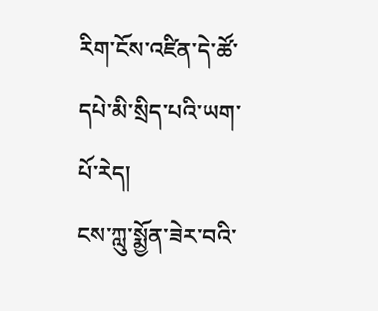རིག་ངོས་འཛིན་དེ་ཚོ་དཔེ་མི་སྲིད་པའི་ཡག་པོ་རེད།
ངས་ཀླུ་སྨྱོན་ཟེར་བའི་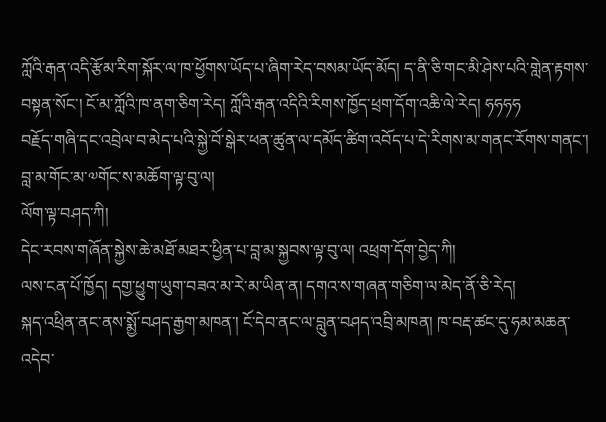ཀློའི་རྒན་འདི་རྩོམ་རིག་སྐོར་ལ་ཁ་ཕྱོགས་ཡོད་པ་ཞིག་རེད་བསམ་ཡོད་མོད། ད་ནི་ཅི་གང་མི་ཤེས་པའི་གླེན་རྟགས་བསྟན་སོང་། ངོ་མ་ཀློའི་ཁ་ནག་ཅིག་རེད། ཀློའི་རྒན་འདིའི་རིགས་ཁྱོད་ཕྲག་དོག་འཆི་ལེ་རེད། ཧཧཧཧ
བརྗོད་གཞི་དང་འབྲེལ་བ་མེད་པའི་སྐྱེ་བོ་སྒེར་ཕན་ཚུན་ལ་དམོད་ཚིག་འབོད་པ་དེ་རིགས་མ་གནང་རོགས་གནང་།
བླ་མ་གོང་མ་༧གོང་ས་མཆོག་ལྟ་བུ་ལ།
ལོག་ལྟ་བཤད་ཀི།
དེང་རབས་གཞོན་སྐྱེས་ཆེ་མཐོ་མཐར་ཕྱིན་པ་བླ་མ་སྐྱབས་ལྟ་བུ་ལ། འཕྲག་དོག་བྱེད་ཀི།
ལས་ངན་པོ་ཁྱོད། དགྱ་ཕྱུག་ཡུག་བཟའ་མ་རེ་མ་ཡིན་ན། དགའ་ས་གཞན་གཅིག་ལ་མེད་ནོ་ཅི་རེད།
སྐད་འཕྲིན་ནང་ནས་སྨྱོ་བཤད་རྒྱག་མཁན་། ངོ་དེབ་ནང་ལ་བླུན་བཤད་འབྲི་མཁན། ཁ་བརྡ་ཚང་དུ་ཧམ་མཆན་འདེབ་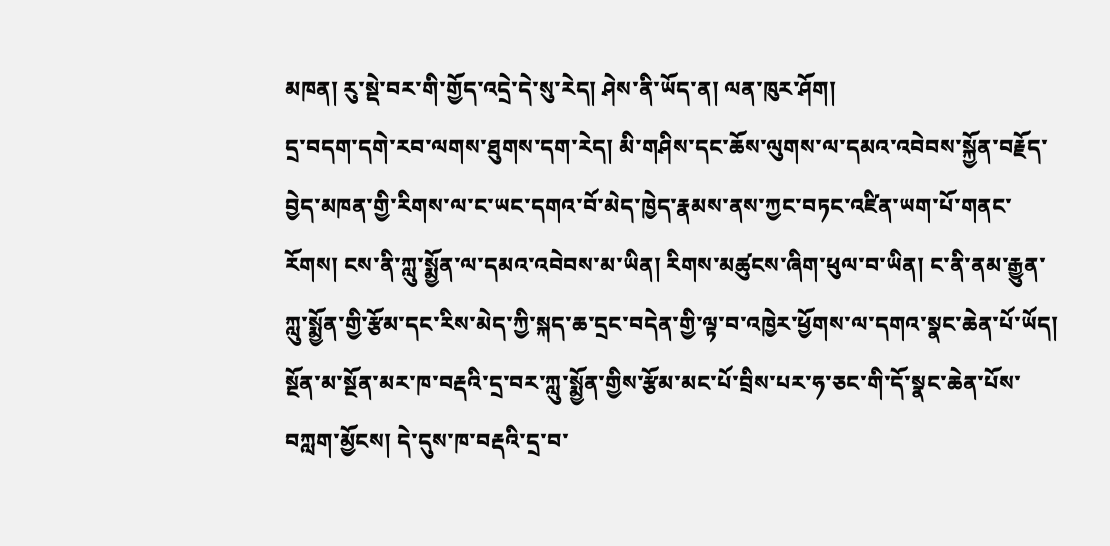མཁན། རུ་སྡེ་བར་གི་གྱོད་འདྲེ་དེ་སུ་རེད། ཤེས་ནི་ཡོད་ན། ལན་ཁུར་ཤོག།
དྲ་བདག་དགེ་རབ་ལགས་ཐུགས་དག་རེད། མི་གཤིས་དང་ཆོས་ལུགས་ལ་དམའ་འབེབས་སྐྱོན་བརྗོད་བྱེད་མཁན་གྱི་རིགས་ལ་ང་ཡང་དགའ་བོ་མེད་ཁྱེད་རྣམས་ནས་ཀྱང་བཏང་འཛིན་ཡག་པོ་གནང་རོགས། ངས་ནི་ཀླུ་སྨྱོན་ལ་དམའ་འབེབས་མ་ཡིན། རིགས་མཚུངས་ཞིག་ཕུལ་བ་ཡིན། ང་ནི་ནམ་རྒྱུན་ཀླུ་སྨྱོན་གྱི་རྩོམ་དང་རིས་མེད་ཀྱི་སྐད་ཆ་དྲང་བདེན་གྱི་ལྟ་བ་འཁྱེར་ཕྱོགས་ལ་དགའ་སྣང་ཆེན་པོ་ཡོད། སྔོན་མ་སྔོན་མར་ཁ་བརྡའི་དྲ་བར་ཀླུ་སྨྱོན་གྱིས་རྩོམ་མང་པོ་བྲིས་པར་ཧ་ཅང་གི་དོ་སྣང་ཆེན་པོས་བཀླག་མྱོངས། དེ་དུས་ཁ་བརྡའི་དྲ་བ་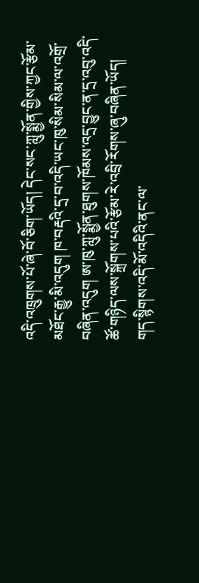འདི་འཁྲུགས་པོ་ཞེ་བོ་ཅིག་ཡོད། དེང་སང་ཀླུ་སྨྱོན་གྱིས་ཀྱང་རྩོམ་མཐོང་རྒྱུ་མི་འདུག ཁ་བརྡའི་དྲ་བ་འདི་ཡང་ཁུ་སིམ་སིམ་ལ་འགྲོ་བཞིན་འདུག ཨ་ཁུ་ཀླུ་སྨྱོན་ཐུགས་ཁོམས་འདྲ་བྱུང་ན་དྲ་འབུ་འདི་ཚོ་གཉིད་ལས་སྐྲོགས་པའི་རྩོམ་རེ་འབྲི་རོགས་ཞུ་བཞིན་ཡོད།
གད་སྙིགས་འདི་མོ་འདིའི་ནང་ལ་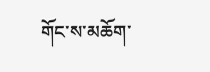གོང་ས་མཆོག་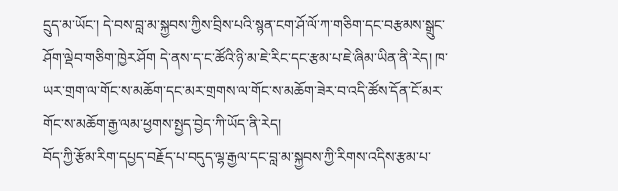དྲུད་མ་ཡོང་། དེ་བས་བླ་མ་སྐྱབས་ཀྱིས་བྲིས་པའི་སྙན་ངག་ཤོ་ལོ་ཀ་གཅིག་དང་བརྩམས་སྒྲུང་ཤོག་ལྡེབ་གཅིག་ཁྱེར་ཤོག དེ་ནས་ད་ང་ཚོའི་ཉི་མ་ཇེ་རིང་དང་རྩམ་པ་ཇེ་ཞིམ་ཡིན་ནི་རེད། ཁ་ཡར་གྲག་ལ་གོང་ས་མཆོག་དང་མར་གྲགས་ལ་གོང་ས་མཆོག་ཟེར་བ་འདི་ཚོས་དོན་ངོ་མར་གོང་ས་མཆོག་རྒྱ་ལམ་ཕྱགས་སྤྱད་བྱེད་ཀི་ཡོད་ནི་རེད།
བོད་ཀྱི་རྩོམ་རིག་དཔྱད་བརྗོད་པ་བདུད་ལྷ་རྒྱལ་དང་བླ་མ་སྐྱབས་ཀྱི་རིགས་འདིས་རྩམ་པ་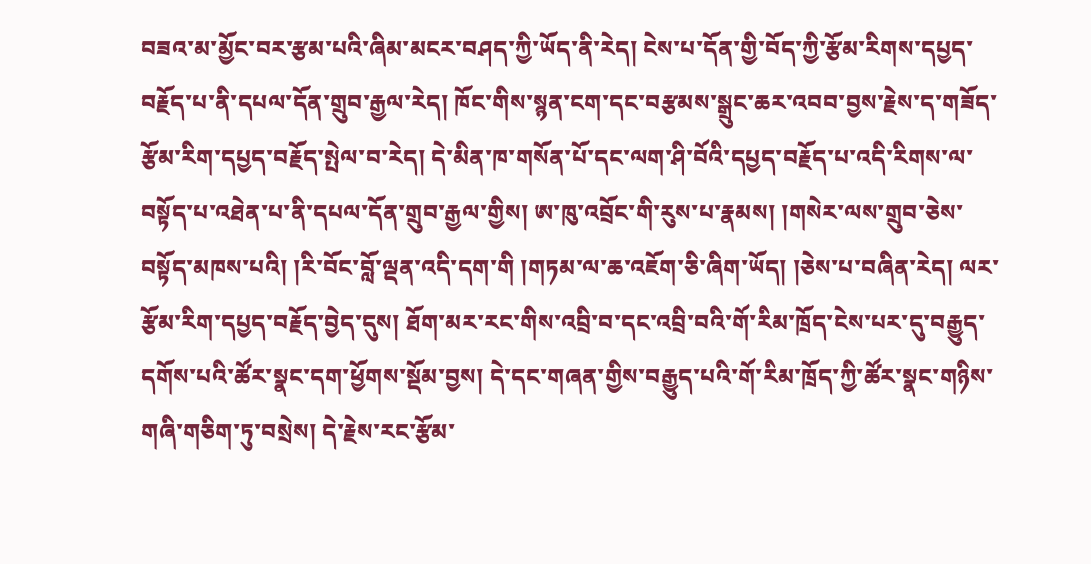བཟའ་མ་མྱོང་བར་རྩམ་པའི་ཞིམ་མངར་བཤད་ཀྱི་ཡོད་ནི་རེད། ངེས་པ་དོན་གྱི་བོད་ཀྱི་རྩོམ་རིགས་དཔྱད་བརྗོད་པ་ནི་དཔལ་དོན་གྲུབ་རྒྱལ་རེད། ཁོང་གིས་སྙན་ངག་དང་བརྩམས་སྒྲུང་ཆར་འབབ་བྱས་རྗེས་ད་གཟོད་རྩོམ་རིག་དཔྱད་བརྗོད་སྤེལ་བ་རེད། དེ་མིན་ཁ་གསོན་པོ་དང་ལག་ཤི་བོའི་དཔྱད་བརྗོད་པ་འདི་རིགས་ལ་བསྟོད་པ་འཐེན་པ་ནི་དཔལ་དོན་གྲུབ་རྒྱལ་གྱིས། ཨ་ཁུ་འབྲོང་གི་རུས་པ་རྣམས། །གསེར་ལས་གྲུབ་ཅེས་བསྟོད་མཁས་པའི། །རི་བོང་བློ་ལྡན་འདི་དག་གི །གཏམ་ལ་ཆ་འཇོག་ཅི་ཞིག་ཡོད། །ཅེས་པ་བཞིན་རེད། ལར་རྩོམ་རིག་དཔྱད་བརྗོད་བྱེད་དུས། ཐོག་མར་རང་གིས་འབྲི་བ་དང་འབྲི་བའི་གོ་རིམ་ཁྲོད་ངེས་པར་དུ་བརྒྱུད་དགོས་པའི་ཚོར་སྣང་དག་ཕྱོགས་སྡོམ་བྱས། དེ་དང་གཞན་གྱིས་བརྒྱུད་པའི་གོ་རིམ་ཁྲོད་ཀྱི་ཚོར་སྣང་གཉིས་གཞི་གཅིག་ཏུ་བསྲེས། དེ་རྗེས་རང་རྩོམ་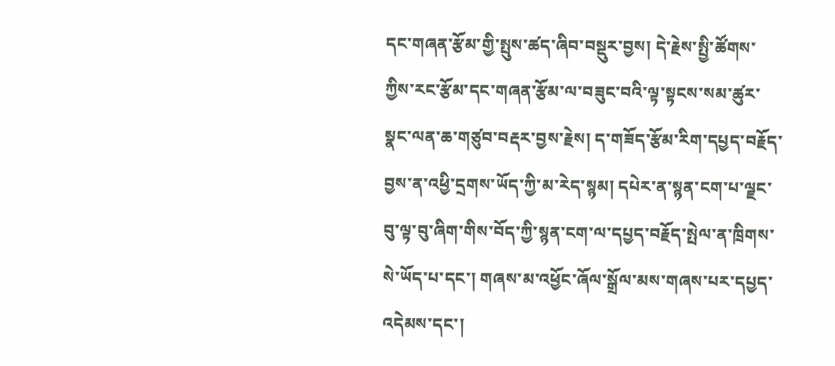དང་གཞན་རྩོམ་གྱི་སྤུས་ཚད་ཞིབ་བསྡུར་བྱས། དེ་རྗེས་སྤྱི་ཚོགས་ཀྱིས་རང་རྩོམ་དང་གཞན་རྩོམ་ལ་བཟུང་བའི་ལྟ་སྟངས་སམ་ཚུར་སྣང་ལན་ཆ་གཙུབ་བརྡར་བྱས་རྗེས། ད་གཟོད་རྩོམ་རིག་དཔྱད་བརྗོད་བྱས་ན་འཕྱི་དྲགས་ཡོད་ཀྱི་མ་རེད་སྙམ། དཔེར་ན་སྙན་ངག་པ་ལྗང་བུ་ལྟ་བུ་ཞིག་གིས་བོད་ཀྱི་སྙན་ངག་ལ་དཔྱད་བརྗོད་སྤེལ་ན་ཁྲིགས་སེ་ཡོད་པ་དང་། གཞས་མ་འཕྱོང་ཞོལ་སྒྲོལ་མས་གཞས་པར་དཔྱད་འདེམས་དང་།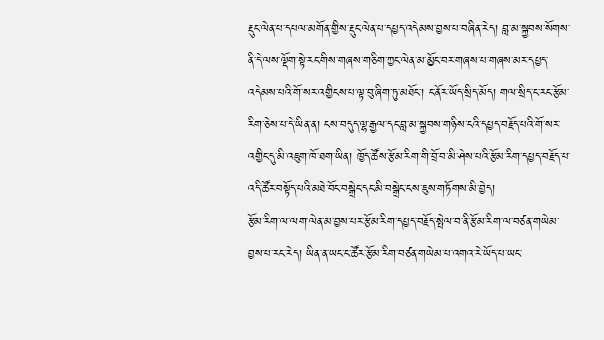རྡུང་ལེན་པ་དཔལ་མགོན་གྱིས་རྡུང་ལེན་པ་དཔྱད་འདེམས་བྱས་པ་བཞིན་རེད། བླ་མ་སྐྱབས་སོགས་ནི་དེ་ལས་ལྡོག་སྟེ་རང་གིས་གཞས་གཅིག་ཀྱང་ལེན་མ་མྱོང་བར་གཞས་པ་གཞས་མར་དཔྱད་འདེམས་པའི་གོ་སར་འགྱིངས་པ་ལྟ་བུ་ཞིག་ཏུ་མཐོང་། ང་ནོར་ཡོད་སྲིད་མོད། གལ་སྲིད་ང་རང་རྩོམ་རིག་ཅེས་པ་དེ་ཡིན་ན། ངས་བདུད་ལྷ་རྒྱལ་དང་བླ་མ་སྐྱབས་གཉིས་ངའི་དཔྱད་བརྗོད་པའི་གོ་སར་འགྱིང་དུ་མི་འཇུག་ཁོ་ཐག་ཡིན། ཁྱོད་ཚོས་རྩོམ་རིག་གི་བྲོ་བ་མི་ཤེས་པའི་རྩོམ་རིག་དཔྱད་བརྗོད་པ་འདི་ཚོར་བསྟོད་པའི་མཐེ་བོང་བསྒྲེང་དང་མི་བསྒྲེང་ངས་ཇུས་གཏོགས་མི་བྱེད།
རྩོམ་རིག་ལ་ལག་ལེན་མ་བྱས་པར་རྩོམ་རིག་དཔྱད་བརྗོད་སྤེལ་བ་ནི་རྩོམ་རིག་ལ་བཙན་གཡེམ་བྱས་པ་རང་རེད། ཡིན་ན་ཡང་ང་ཚོར་རྩོམ་རིག་བཙན་གཡེམ་པ་འགའ་རེ་ཡོད་པ་ཡང་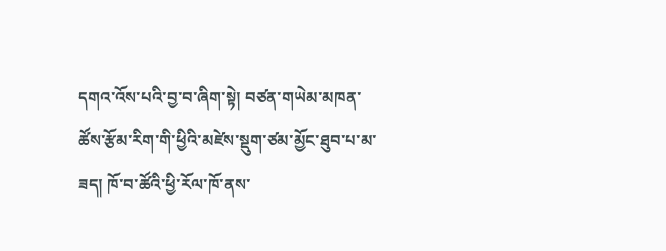དགའ་འོས་པའི་བྱ་བ་ཞིག་སྟེ། བཙན་གཡེམ་མཁན་ཚོས་རྩོམ་རིག་གི་ཕྱིའི་མཛེས་སྡུག་ཙམ་མྱོང་ཐུབ་པ་མ་ཟད། ཁོ་བ་ཚོའི་ཕྱི་རོལ་ཁོ་ནས་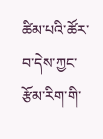ཚིམ་པའི་ཚོར་བ་དེས་ཀྱང་རྩོམ་རིག་གི་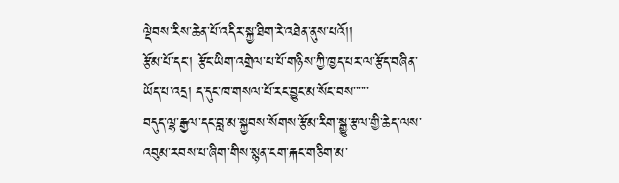ལྡེབས་རིས་ཆེན་པོ་འདིར་སྐྱ་ཐིག་རེ་འཐེན་ནུས་པའོ།།
རྩོམ་པོ་དང་། རྩོང་ཡིག་འགྲེལ་པ་པོ་གཉིས་ཀྱི་ཁྱད་པར་ལ་རྩོད་བཞིན་ཡོད་པ་འདྲ། ད་དུང་ཁ་གསལ་པོ་རང་བྱུང་མ་སོང་བས་་་་་་
བདུད་ལྷ་རྒྱལ་དང་བླ་མ་སྐྱབས་སོགས་རྩོམ་རིག་སྒྱུ་རྩལ་གྱི་ཆེད་ལས་འབུམ་རབས་པ་ཞིག་གིས་སྙན་ངག་རྐང་གཅིག་མ་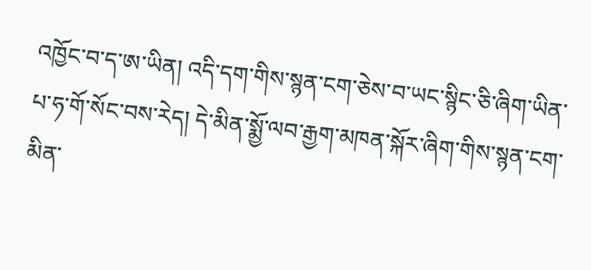འཁྱོང་བ་ད་ཨ་ཡིན། འདི་དག་གིས་སྙན་ངག་ཅེས་བ་ཡང་སྙིང་ཅི་ཞིག་ཡིན་པ་ཧ་གོ་སོང་བས་རེད། དེ་མིན་སྨྱོ་ལབ་རྒྱག་མཁན་སྐོར་ཞིག་གིས་སྙན་ངག་མིན་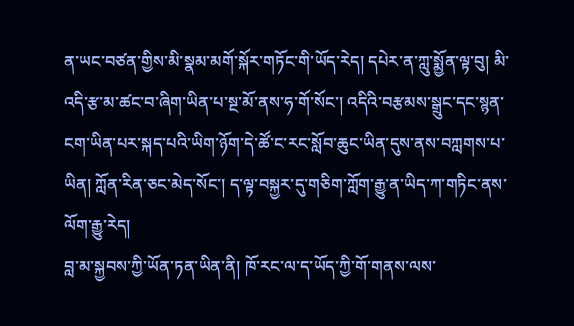ན་ཡང་བཙན་གྱིས་མི་སྣམ་མགོ་སྐོར་གཏོང་གི་ཡོད་རེད། དཔེར་ན་ཀླུ་སྨྱོན་ལྟ་བུ། མི་འདི་རྩ་མ་ཚང་བ་ཞིག་ཡིན་པ་སྔ་མོ་ནས་ཧ་གོ་སོང་། འདིའི་བརྩམས་སྒྲུང་དང་སྙན་ངག་ཡིན་པར་སྐད་པའི་ཡིག་ཉོག་དེ་ཚོ་ང་རང་སློབ་ཆུང་ཡིན་དུས་ནས་བཀླགས་པ་ཡིན། ཀློན་རིན་ཅང་མེད་སོང་། ད་ལྟ་བསྐྱར་དུ་གཅིག་ཀློག་རྒྱུ་ན་ཡིད་ཀ་གཏིང་ནས་ལོག་རྒྱུ་རེད།
བླ་མ་སྐྱབས་ཀྱི་ཡོན་ཏན་ཡིན་ནི། ཁོ་རང་ལ་ད་ཡོད་ཀྱི་གོ་གནས་ལས་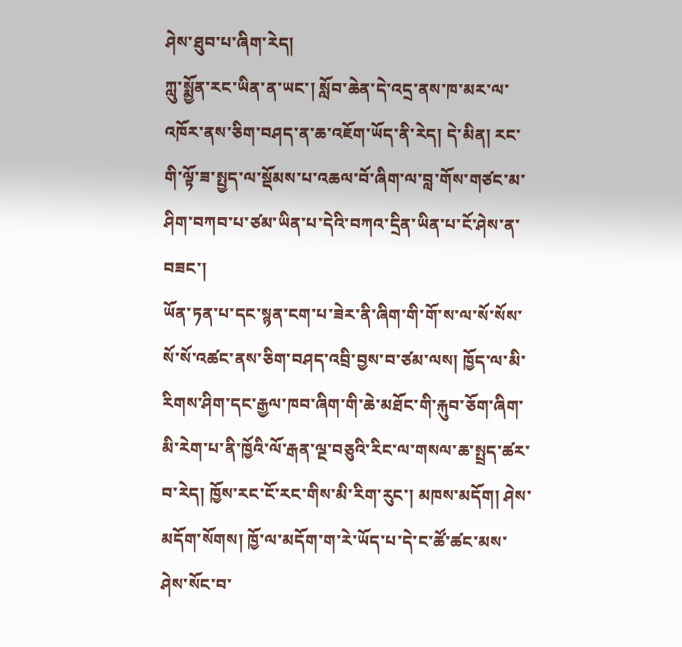ཤེས་ཐུབ་པ་ཞིག་རེད།
ཀླུ་སྨྱོན་རང་ཡིན་ན་ཡང་། སློབ་ཆེན་དེ་འདྲ་ནས་ཁ་མར་ལ་འཁོར་ནས་ཅིག་བཤད་ན་ཆ་འཇོག་ཡོད་ནི་རེད། དེ་མིན། རང་གི་ལྟོ་ཟ་སྤྱད་ལ་སྡོམས་པ་འཆལ་བོ་ཞིག་ལ་བླ་གོས་གཙང་མ་ཤིག་བཀབ་པ་ཙམ་ཡིན་པ་དེའི་བཀའ་དྲིན་ཡིན་པ་ངོ་ཤེས་ན་བཟང་།
ཡོན་ཏན་པ་དང་སྙན་ངག་པ་ཟེར་ནི་ཞིག་གི་གོ་ས་ལ་སོ་སོས་སོ་སོ་འཚང་ནས་ཅིག་བཤད་འབྲི་བྱས་བ་ཙམ་ལས། ཁྱོད་ལ་མི་རིགས་ཤིག་དང་རྒྱལ་ཁབ་ཞིག་གི་ཆེ་མཐོང་གི་རྐུབ་ཅོག་ཞིག་མི་རེག་པ་ནི་ཁྱོའི་ལོ་རྒན་ལྔ་བཅུའི་རིང་ལ་གསལ་ཆ་སྤྲད་ཚར་བ་རེད། ཁྱོས་རང་ངོ་རང་གིས་མི་རིག་རུང་། མཁས་མདོག། ཤེས་མདོག་སོགས། ཁྱོ་ལ་མདོག་ག་རེ་ཡོད་པ་དེ་ང་ཚོ་ཚང་མས་ཤེས་སོང་བ་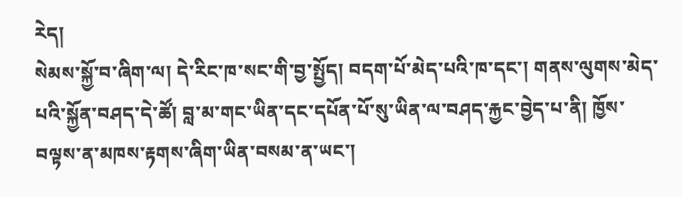རེད།
སེམས་སྐྱོ་བ་ཞིག་ལ། དེ་རིང་ཁ་སང་གི་བྱ་སྤྱོད། བདག་པོ་མེད་པའི་ཁ་དང་། གནས་ལུགས་མེད་པའི་སྐྱོན་བཤད་དེ་ཚོ། བླ་མ་གང་ཡིན་དང་དཔོན་པོ་སུ་ཡིན་ལ་བཤད་རྐྱང་བྱེད་པ་ནི། ཁྱོས་བལྟས་ན་མཁས་རྟགས་ཞིག་ཡིན་བསམ་ན་ཡང་།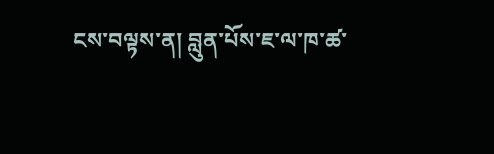ངས་བལྟས་ན། བླུན་པོས་ཇ་ལ་ཁ་ཚ་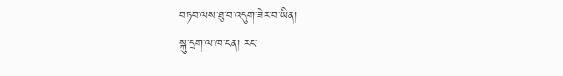བཏབ་ལས་ཐུ་བ་འདུག་ཟེར་བ་ཡིན།
སྐུ་དྲག་ལ་ཁ་ངན། རང་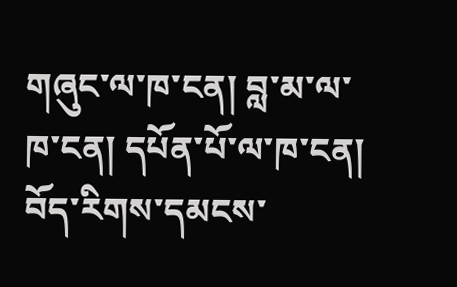གཞུང་ལ་ཁ་ངན། བླ་མ་ལ་ཁ་ངན། དཔོན་པོ་ལ་ཁ་ངན། བོད་རིགས་དམངས་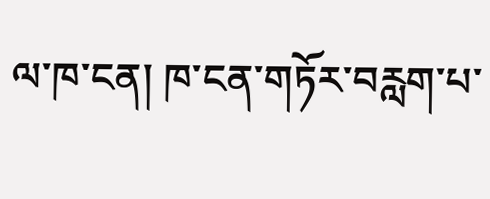ལ་ཁ་ངན། ཁ་ངན་གཏོར་བརླག་པ་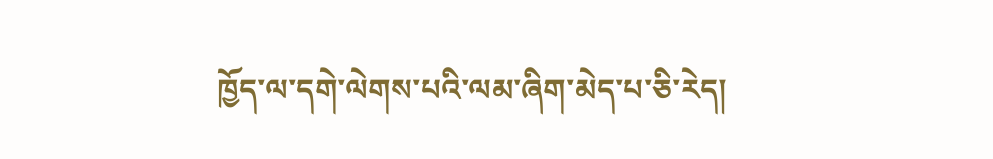ཁྱོད་ལ་དགེ་ལེགས་པའི་ལམ་ཞིག་མེད་པ་ཅི་ཪེད།